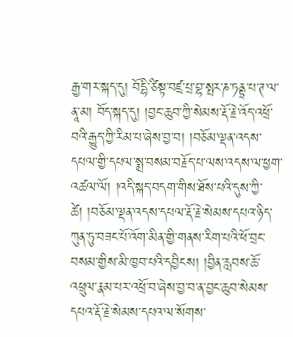རྒྱ་གར་སྐད་དུ། བོདྷི་ཙིསྟ་བཛྲ་པྲ་བྷ་སྤར་ཎ་ཏནྟྲ་པ་ཊ་ལ་ནཱ་མ། བོད་སྐད་དུ། །བྱང་ཆུབ་ཀྱི་སེམས་རྡོ་རྗེ་འོད་འཕྲོ་བའི་རྒྱུད་ཀྱི་རིམ་པ་ཞེས་བྱ་བ། །བཅོམ་ལྡན་འདས་དཔལ་གྱི་དཔལ་སྨྲ་བསམ་བརྗོད་པ་ལས་འདས་ལ་ཕྱག་འཚལ་ལོ། །འདི་སྐད་བདག་གིས་ཐོས་པའི་དུས་ཀྱི་ཚེ། །བཅོམ་ལྡན་འདས་དཔལ་རྡོ་རྗེ་སེམས་དཔའ་ཉིད་ཀུན་ཏུ་བཟང་པོ་འོག་མིན་གྱི་གནས་རིག་པའི་ཕོ་བྲང་བསམ་གྱིས་མི་ཁྱབ་པའི་དབྱིངས། །བྱིན་རླབས་ཆོ་འཕྲུལ་རྣམ་པར་འཕྲོ་བ་ཞེས་བྱ་བ་ན་བྱང་ཆུབ་སེམས་དཔའ་རྡོ་རྗེ་སེམས་དཔའ་ལ་སོགས་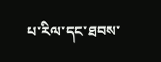པ་རིལ་དང་ཐབས་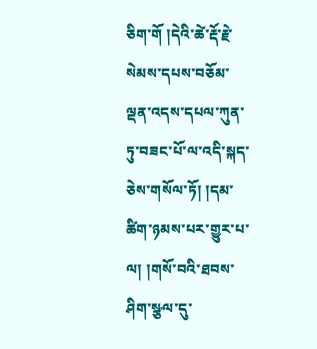ཅིག་གོ །དེའི་ཚེ་རྡོ་རྗེ་སེམས་དཔས་བཅོམ་ལྡན་འདས་དཔལ་ཀུན་ཏུ་བཟང་པོ་ལ་འདི་སྐད་ཅེས་གསོལ་ཏོ། །དམ་ཚིག་ཉམས་པར་གྱུར་པ་ལ། །གསོ་བའི་ཐབས་ཤིག་སྩལ་དུ་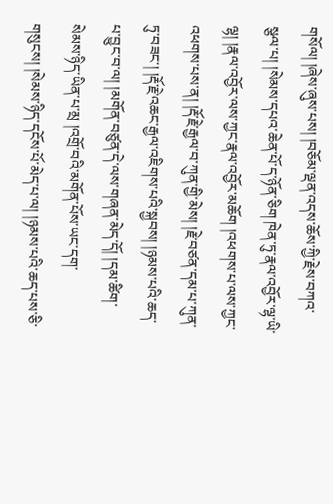གསོལ། །ཞེས་ཞུས་པས། །བཅོམ་ལྡན་འདས་ཆོས་ཀྱི་རྗེས་བཀའ་སྩལ་པ། །སེམས་དཔའ་ཆེན་པོ་ད་ཉོན་ཅིག ཁེན་ཏུ་རྣལ་འབྱོར་ལྷ་ཡི་ལྷ། །རྣལ་འབྱོར་ལས་ཀྱང་རྣལ་འབྱོར་མཆོག །འཕགས་པ་ལས་ཀྱང་འཕགས་པས་ན། །རྡོ་རྗེ་རྒྱལ་བ་ཀུན་གྱི་མེས། །རྗེ་བཙན་དམ་པ་ཀུན་ཏུ་བཟང་། །རྡོ་རྗེ་འཆང་རྒྱལ་འཇིགས་པའི་སྐྱབས། །ཉམས་པའི་ཆད་པ་བྱུང་བ་ལ། །མགོན་བཙུན་དེ་ལས་གཞན་མེད་དོ། །དམ་ཚིག་སེམས་ཉིད་ཡིན་པ་མྲ །འགྲོ་བའི་མགོན་པོས་ཡང་དག་གསུངས། །སེམས་ཉིད་དངོས་པོ་མེད་པ་ལ། །ཉམས་པའི་ཆད་པས་ཅི་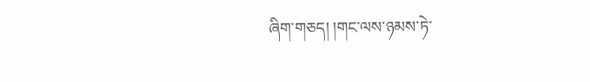ཞིག་གཅད། །གང་ལས་ཉམས་ཏེ་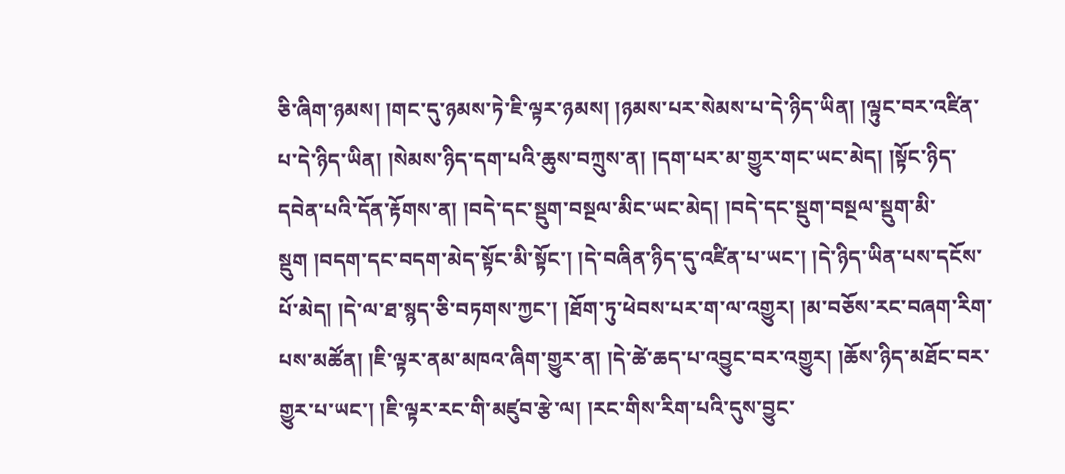ཅི་ཞིག་ཉམས། །གང་དུ་ཉམས་ཏེ་ཇི་ལྟར་ཉམས། །ཉམས་པར་སེམས་པ་དེ་ཉིད་ཡིན། །ལྟུང་བར་འཛིན་པ་དེ་ཉིད་ཡིན། །སེམས་ཉིད་དག་པའི་ཆུས་བཀྲུས་ན། །དག་པར་མ་གྱུར་གང་ཡང་མེད། །སྟོང་ཉིད་དབེན་པའི་དོན་རྟོགས་ན། །བདེ་དང་སྡུག་བསྔལ་མིང་ཡང་མེད། །བདེ་དང་སྡུག་བསྔལ་སྡུག་མི་སྡུག །བདག་དང་བདག་མེད་སྟོང་མི་སྟོང་། །དེ་བཞིན་ཉིད་དུ་འཛིན་པ་ཡང་། །དེ་ཉིད་ཡིན་པས་དངོས་པོ་མེད། །དེ་ལ་ཐ་སྙད་ཅི་བཏགས་ཀྱང་། །ཐོག་ཏུ་ཕེབས་པར་ག་ལ་འགྱུར། །མ་བཅོས་རང་བཞག་རིག་པས་མཚོན། །ཇི་ལྟར་ནམ་མཁའ་ཞིག་གྱུར་ན། །དེ་ཚེ་ཆད་པ་འབྱུང་བར་འགྱུར། །ཆོས་ཉིད་མཐོང་བར་གྱུར་པ་ཡང་། །ཇི་ལྟར་རང་གི་མཛུབ་རྩེ་ལ། །རང་གིས་རིག་པའི་དུས་བྱུང་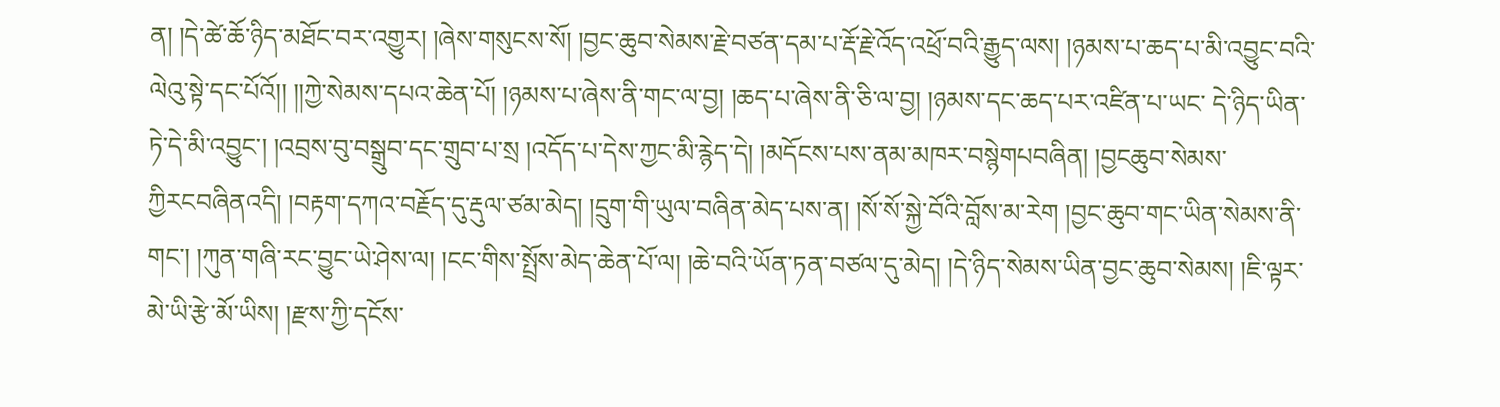ན། །དེ་ཚེ་ཆོ་ཉིད་མཐོང་བར་འགྱུར། །ཞེས་གསུངས་སོ། །བྱང་ཆུབ་སེམས་རྗེ་བཙན་དམ་པ་རྡོ་རྗེ་འོད་འཕྲོ་བའི་རྒྱུད་ལས། །ཉམས་པ་ཆད་པ་མི་འབྱུང་བའི་ལེའུ་སྟེ་དང་པོའོ།། །།ཀྱེ་སེམས་དཔའ་ཆེན་པོ། །ཉམས་པ་ཞེས་ནི་གང་ལ་བྱ། །ཆད་པ་ཞེས་ནི་ཅི་ལ་བྱ། །ཉམས་དང་ཆད་པར་འཛིན་པ་ཡང་ དེ་ཉིད་ཡིན་ཏེ་དེ་མི་འབྱུང་། །འབྲས་བུ་བསྒྲུབ་དང་གྲུབ་པ་སྲ །འདོད་པ་དེས་ཀྱང་མི་རྙེད་དེ། །མདོངས་པས་ནམ་མཁར་བསྙེགཔབཞིན། །བྱངཆུབ་སེམས་ཀྱིརངབཞིནའདི། །བརྟག་དཀའ་བརྗོད་དུ་རྡུལ་ཙམ་མེད། །དྲུག་གི་ཡུལ་བཞིན་མེད་པས་ན། །སོ་སོ་སྐྱེ་བོའི་བློས་མ་རེག །བྱང་ཆུབ་གང་ཡིན་སེམས་ནི་གང་། །ཀུན་གཞི་རང་བྱུང་ཡེ་ཤེས་ལ། །ངང་གིས་སྤྲོས་མེད་ཆེན་པོ་ལ། །ཆེ་བའི་ཡོན་ཏན་བཙལ་དུ་མེད། །དེ་ཉིད་སེམས་ཡིན་བྱང་ཆུབ་སེམས། །ཇི་ལྟར་མེ་ཡི་རྩེ་མོ་ཡིས། །རྫས་ཀྱི་དངོས་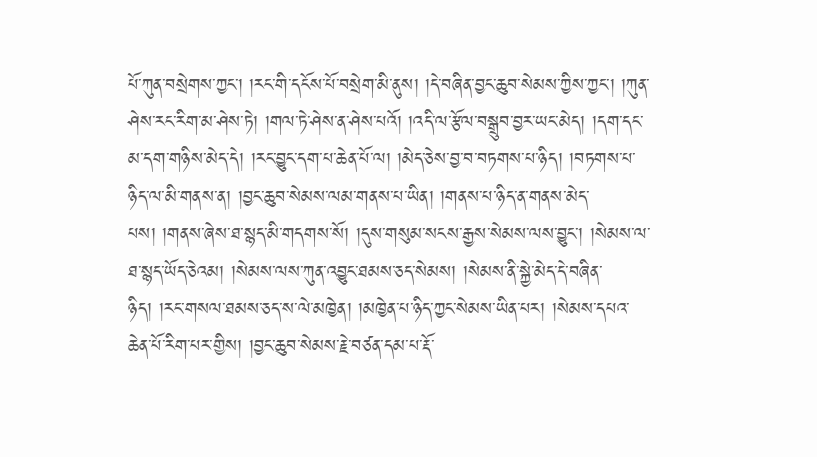པོ་ཀུན་བསྲེགས་ཀྱང་། །རང་གི་དངོས་པོ་བསྲེག་མི་ནུས། །དེ་བཞིན་བྱང་ཆུབ་སེམས་ཀྱིས་ཀྱང་། །ཀུན་ཤེས་རང་རིག་མ་ཤེས་ཏེ། །གལ་ཏེ་ཤེས་ན་ཤེས་པའོ། །འདི་ལ་རྩོལ་བསྒྲུབ་བྱར་ཡང་མེད། །དག་དང་མ་དག་གཉིས་མེད་དེ། །རང་བྱུང་དག་པ་ཆེན་པོ་ལ། །མེད་ཅེས་བྱ་བ་བཏགས་པ་ཉིད། །བཏགས་པ་ཉིད་ལ་མི་གནས་ན། །བྱང་ཆུབ་སེམས་ལམ་གནས་པ་ཡིན། །གནས་པ་ཉིད་ན་གནས་མེད་པས། །གནས་ཞེས་ཐ་སྙད་མི་གདགས་སོ། །དུས་གསུམ་སངས་རྒྱས་སེམས་ལས་བྱུང་། །སེམས་ལ་ཐ་སྙད་ཡོད་ཅེའམ། །སེམས་ལས་ཀུན་འབྱུང་ཐམས་ཅད་སེམས། །སེམས་ནི་སྐྱེ་མེད་དེ་བཞིན་ཉིད། །རང་གསལ་ཐམས་ཅད་ས་ལེ་མཁྱེན། །མཁྱེན་པ་ཉིད་ཀྱང་སེམས་ཡིན་པར། །སེམས་དཔའ་ཆེན་པོ་རིག་པར་གྱིས། །བྱང་ཆུབ་སེམས་རྗེ་བཙན་དམ་པ་རྡོ་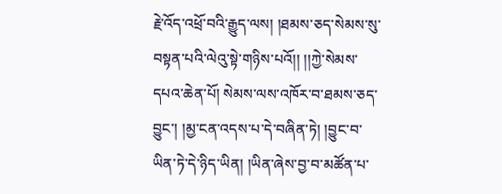རྗེ་འོད་འཕྲོ་བའི་རྒྱུད་ལས། །ཐམས་ཅད་སེམས་སུ་བསྟན་པའི་ལེའུ་སྟེ་གཉིས་པའོ།། །།ཀྱེ་སེམས་དཔའ་ཆེན་པོ། སེམས་ལས་འཁོར་བ་ཐམས་ཅད་བྱུང་། །མྱ་ངན་འདས་པ་དེ་བཞིན་ཏེ། །བྱུང་བ་ཡིན་ཏེ་དེ་ཉིད་ཡིན། །ཡིན་ཞེས་བྱ་བ་མཚོན་པ་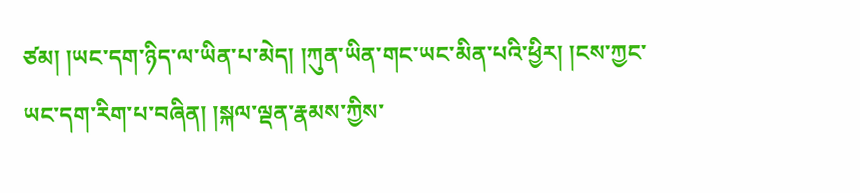ཙམ། །ཡང་དག་ཉིད་ལ་ཡིན་པ་མེད། །ཀུན་ཡིན་གང་ཡང་མིན་པའི་ཕྱིར། །ངས་ཀྱང་ཡང་དག་རིག་པ་བཞིན། །སྐལ་ལྡན་རྣམས་ཀྱིས་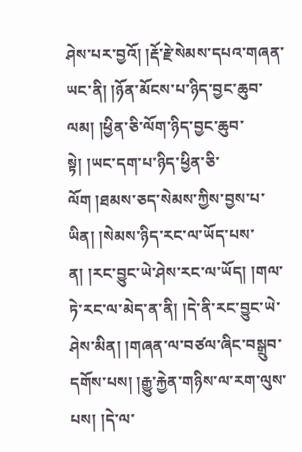ཤེས་པར་བྱའོ། །རྡོ་རྗེ་སེམས་དཔའ་གཞན་ཡང་ནི། །ཉོན་མོངས་པ་ཉིད་བྱང་ཆུབ་ལམ། །ཕྱིན་ཅི་ལོག་ཉིད་བྱང་ཆུབ་སྟེ། །ཡང་དག་པ་ཉིད་ཕྱིན་ཅི་ལོག །ཐམས་ཅད་སེམས་ཀྱིས་བྱས་པ་ཡིན། །སེམས་ཉིད་རང་ལ་ཡོད་པས་ན། །རང་བྱུང་ཡེ་ཤེས་རང་ལ་ཡོད། །གལ་ཏེ་རང་ལ་མེད་ན་ནི། །དེ་ནི་རང་བྱུང་ཡེ་ཤེས་མིན། །གཞན་ལ་བཙལ་ཞིང་བསྒྲུབ་དགོས་པས། །རྒྱུ་རྐྱེན་གཉིས་ལ་རག་ལུས་པས། །དེ་ལ་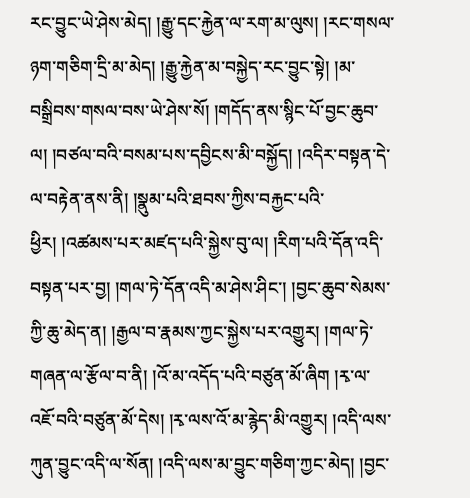རང་བྱུང་ཡེ་ཤེས་མེད། །རྒྱུ་དང་རྐྱེན་ལ་རག་མ་ལུས། །རང་གསལ་ཉག་གཅིག་དྲི་མ་མེད། །རྒྱུ་རྐྱེན་མ་བསྐྱེད་རང་བྱུང་སྟེ། །མ་བསྒྲིབས་གསལ་བས་ཡེ་ཤེས་སོ། །གདོད་ནས་སྙིང་པོ་བྱང་ཆུབ་ལ། །བཙལ་བའི་བསམ་པས་དབྱིངས་མི་བསྐྱོད། །འདིར་བསྟན་དེ་ལ་བརྟེན་ནས་ནི། །སྣུམ་པའི་ཐབས་ཀྱིས་བརྐྱང་པའི་ཕྱིར། །འཚམས་པར་མཛད་པའི་སྐྱེས་བུ་ལ། །རིག་པའི་དོན་འདི་བསྟན་པར་བྱ། །གལ་ཏེ་དོན་འདི་མ་ཤེས་ཤིང་། །བྱང་ཆུབ་སེམས་ཀྱི་ཆུ་མེད་ན། །རྒྱལ་བ་རྣམས་ཀྱང་སྐྱེས་པར་འགྱུར། །གལ་ཏེ་གཞན་ལ་རྩོལ་བ་ནི། །འོ་མ་འདོད་པའི་བཙུན་མོ་ཞིག །རྭ་ལ་འཇོ་བའི་བཙུན་མོ་དེས། །རྭ་ལས་འོ་མ་རྙེད་མི་འགྱུར། །འདི་ལས་ཀུན་བྱུང་འདི་ལ་སོན། །འདི་ལས་མ་བྱུང་གཅིག་ཀྱང་མེད། །བྱང་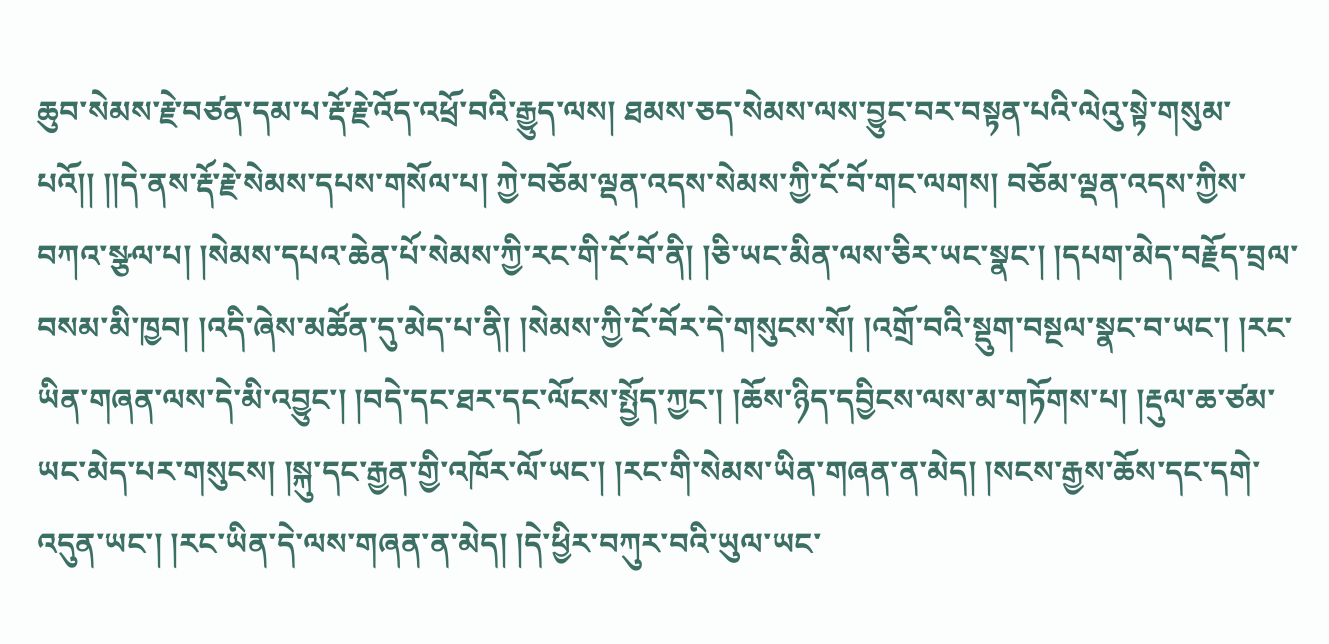ཆུབ་སེམས་རྗེ་བཙན་དམ་པ་རྡོ་རྗེ་འོད་འཕྲོ་བའི་རྒྱུད་ལས། ཐམས་ཅད་སེམས་ལས་བྱུང་བར་བསྟན་པའི་ལེའུ་སྟེ་གསུམ་པའོ།། །།དེ་ནས་རྡོ་རྗེ་སེམས་དཔས་གསོལ་པ། ཀྱེ་བཅོམ་ལྡན་འདས་སེམས་ཀྱི་ངོ་བོ་གང་ལགས། བཅོམ་ལྡན་འདས་ཀྱིས་བཀའ་སྩལ་པ། །སེམས་དཔའ་ཆེན་པོ་སེམས་ཀྱི་རང་གི་ངོ་བོ་ནི། །ཅི་ཡང་མིན་ལས་ཅིར་ཡང་སྣང་། །དཔག་མེད་བརྗོད་བྲལ་བསམ་མི་ཁྱབ། །འདི་ཞེས་མཚོན་དུ་མེད་པ་ནི། །སེམས་ཀྱི་ངོ་བོར་དེ་གསུངས་སོ། །འགྲོ་བའི་སྡུག་བསྔལ་སྣང་བ་ཡང་། །རང་ཡིན་གཞན་ལས་དེ་མི་འབྱུང་། །བདེ་དང་ཐར་དང་ལོངས་སྤྱོད་ཀྱང་། །ཆོས་ཉིད་དབྱིངས་ལས་མ་གཏོགས་པ། །རྡུལ་ཆ་ཙམ་ཡང་མེད་པར་གསུངས། །སྐུ་དང་རྒྱན་གྱི་འཁོར་ལོ་ཡང་། །རང་གི་སེམས་ཡིན་གཞན་ན་མེད། །སངས་རྒྱས་ཆོས་དང་དགེ་འདུན་ཡང་། །རང་ཡིན་དེ་ལས་གཞན་ན་མེད། །དེ་ཕྱིར་བཀུར་བའི་ཡུལ་ཡང་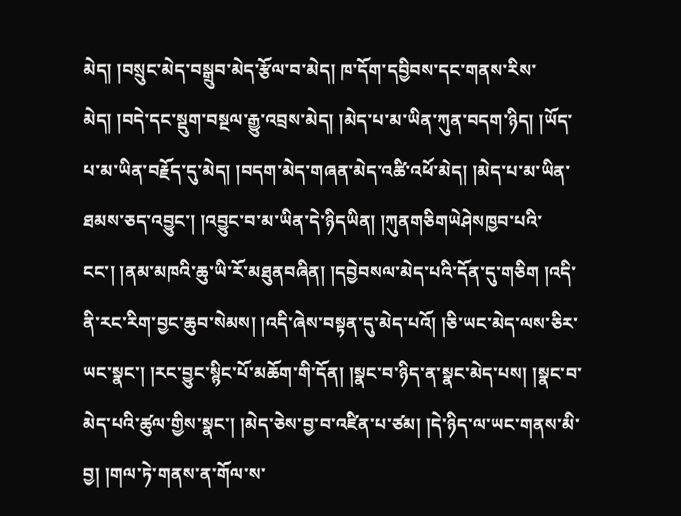མེད། །བསྲུང་མེད་བསྒྲུབ་མེད་རྩོལ་བ་མེད། ཁ་དོག་དབྱིབས་དང་གནས་རིས་མེད། །བདེ་དང་སྡུག་བསྔལ་རྒྱུ་འབྲས་མེད། །མེད་པ་མ་ཡིན་ཀུན་བདག་ཉིད། །ཡོད་པ་མ་ཡིན་བརྗོད་དུ་མེད། །བདག་མེད་གཞན་མེད་འཚི་འཕོ་མེད། །མེད་པ་མ་ཡིན་ཐམས་ཅད་འབྱུང་། །འབྱུང་བ་མ་ཡིན་དེ་ཉིདཡིན། །ཀུནགཅིགཡེཤེསཁྱབ་པའི་ངང་། །ནམ་མཁའི་ཆུ་ཡི་རོ་མཐུནབཞིན། །དབྱེབསལ་མེད་པའི་དོན་དུ་གཅིག །འདི་ནི་རང་རིག་བྱང་ཆུབ་སེམས། །འདི་ཞེས་བསྟན་དུ་མེད་པའོ། །ཅི་ཡང་མེད་ལས་ཅིར་ཡང་སྣང་། །རང་བྱུང་སྙིང་པོ་མཆོག་གི་དོན། །སྣང་བ་ཉིད་ན་སྣང་མེད་པས། །སྣང་བ་མེད་པའི་ཚུལ་གྱིས་སྣང་། །མེད་ཅེས་བྱ་བ་འཛིན་པ་ཙམ། །དེ་ཉིད་ལ་ཡང་གནས་མི་བྱ། །གལ་ཏེ་གནས་ན་གོལ་ས་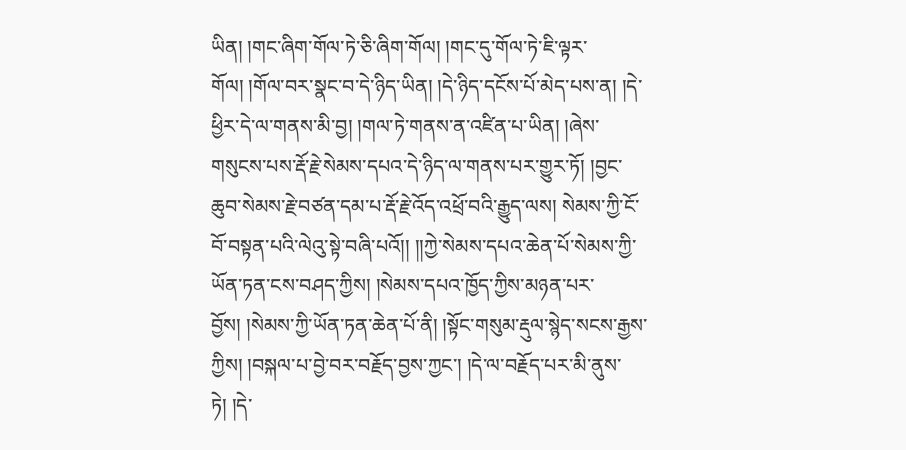ཡིན། །གང་ཞིག་གོལ་ཏེ་ཅི་ཞིག་གོལ། །གང་དུ་གོལ་ཏེ་ཇི་ལྟར་གོལ། །གོལ་བར་སྣང་བ་དེ་ཉིད་ཡིན། །དེ་ཉིད་དངོས་པོ་མེད་པས་ན། །དེ་ཕྱིར་དེ་ལ་གནས་མི་བྱ། །གལ་ཏེ་གནས་ན་འཛིན་པ་ཡིན། །ཞེས་གསུངས་པས་རྡོ་རྗེ་སེམས་དཔའ་དེ་ཉིད་ལ་གནས་པར་གྱུར་ཏོ། །བྱང་ཆུབ་སེམས་རྗེ་བཙན་དམ་པ་རྡོ་རྗེ་འོད་འཕྲོ་བའི་རྒྱུད་ལས། སེམས་ཀྱི་ངོ་བོ་བསྟན་པའི་ལེའུ་སྟེ་བཞི་པའོ།། །།ཀྱེ་སེམས་དཔའ་ཆེན་པོ་སེམས་ཀྱི་ཡོན་ཏན་ངས་བཤད་ཀྱིས། །སེམས་དཔའ་ཁྱོད་ཀྱིས་མཉན་པར་བྱོས། །སེམས་ཀྱི་ཡོན་ཏན་ཆེན་པོ་ནི། །སྟོང་གསུམ་རྡུལ་སྙེད་སངས་རྒྱས་ཀྱིས། །བསྐལ་པ་བྱེ་བར་བརྗོད་བྱས་ཀྱང་། །དེ་ལ་བརྗོད་པར་མི་ནུས་ཏེ། །དེ་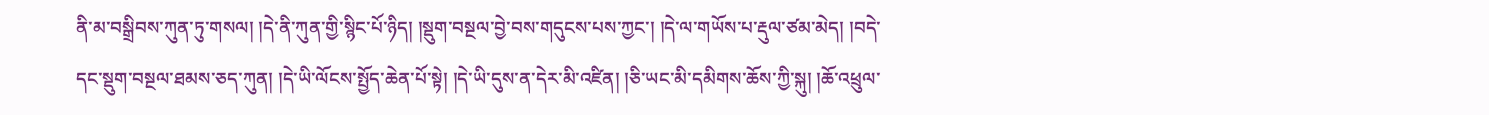ནི་མ་བསྒྲིབས་ཀུན་ཏུ་གསལ། །དེ་ནི་ཀུན་གྱི་སྙིང་པོ་ཉིད། །སྡུག་བསྔལ་བྱེ་བས་གདུངས་པས་ཀྱང་། །དེ་ལ་གཡོས་པ་རྡུལ་ཙམ་མེད། །བདེ་དང་སྡུག་བསྔལ་ཐམས་ཅད་ཀུན། །དེ་ཡི་ལོངས་སྤྱོད་ཆེན་པོ་སྟེ། །དེ་ཡི་དུས་ན་དེར་མི་འཛིན། །ཅི་ཡང་མི་དམིགས་ཆོས་ཀྱི་སྐུ། །ཆོ་འཕྲུལ་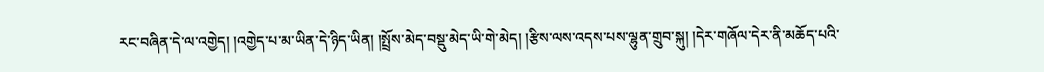རང་བཞིན་དེ་ལ་འགྱེད། །འགྱེད་པ་མ་ཡིན་དེ་ཉིད་ཡིན། །སྤྲོས་མེད་བསྡུ་མེད་ཡི་གེ་མེད། །རྩིས་ལས་འདས་པས་ལྷུན་གྲུབ་སྐུ། །དེར་གཞོལ་དེར་ནི་མཆོད་པའི་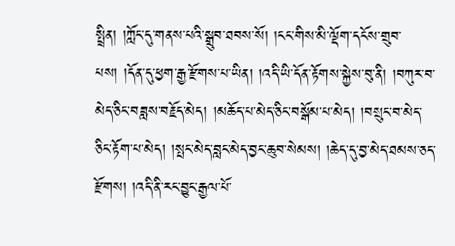སྤྲིན། །ཀློང་དུ་གནས་པའི་སྒྲུབ་ཐབས་སོ། །ངང་གིས་མི་ལྡོག་དངོས་གྲུབ་པས། །དོན་དུ་ཕྱག་རྒྱ་རྫོགས་པ་ཡིན། །འདི་ཡི་དོན་རྟོགས་སྐྱེས་བུ་ནི། །བཀུར་བ་མེད་ཅིང་བཟླས་བརྗོད་མེད། །མཆོད་པ་མེད་ཅིང་བསྒོམ་པ་མེད། །བསྲུང་བ་མེད་ཅིང་རྟོག་པ་མེད། །སྤང་མེད་བླང་མེད་བྱང་ཆུབ་སེམས། །ཆེད་དུ་བྱ་མེད་ཐམས་ཅད་རྫོགས། །འདི་ནི་རང་བྱུང་རྒྱལ་པོ་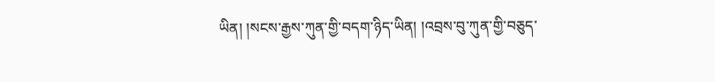ཡིན། །སངས་རྒྱས་ཀུན་གྱི་བདག་ཉིད་ཡིན། །འབྲས་བུ་ཀུན་གྱི་བཅུད་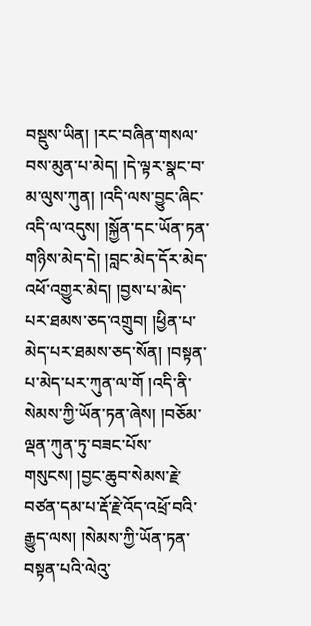བསྡུས་ཡིན། །རང་བཞིན་གསལ་བས་མུན་པ་མེད། །དེ་ལྟར་སྣང་བ་མ་ལུས་ཀུན། །འདི་ལས་བྱུང་ཞིང་འདི་ལ་འདུས། །སྐྱོན་དང་ཡོན་ཏན་གཉིས་མེད་དེ། །བླང་མེད་དོར་མེད་འཕོ་འགྱུར་མེད། །བྱས་པ་མེད་པར་ཐམས་ཅད་འགྲུབ། །ཕྱིན་པ་མེད་པར་ཐམས་ཅད་སོན། །བསྟན་པ་མེད་པར་ཀུན་ལ་གོ །འདི་ནི་སེམས་ཀྱི་ཡོན་ཏན་ཞེས། །བཅོམ་ལྡན་ཀུན་ཏུ་བཟང་པོས་གསུངས། །བྱང་ཆུབ་སེམས་རྗེ་བཙན་དམ་པ་རྡོ་རྗེ་འོད་འཕྲོ་བའི་རྒྱུད་ལས། །སེམས་ཀྱི་ཡོན་ཏན་བསྟན་པའི་ལེའུ་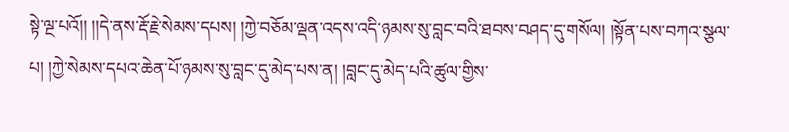སྟེ་ལྔ་པའོ།། །།དེ་ནས་རྡོ་རྗེ་སེམས་དཔས། །ཀྱེ་བཅོམ་ལྡན་འདས་འདི་ཉམས་སུ་བླང་བའི་ཐབས་བཤད་དུ་གསོལ། །སྟོན་པས་བཀའ་སྩལ་པ། །ཀྱེ་སེམས་དཔའ་ཆེན་པོ་ཉམས་སུ་བླང་དུ་མེད་པས་ན། །བླང་དུ་མེད་པའི་ཚུལ་གྱིས་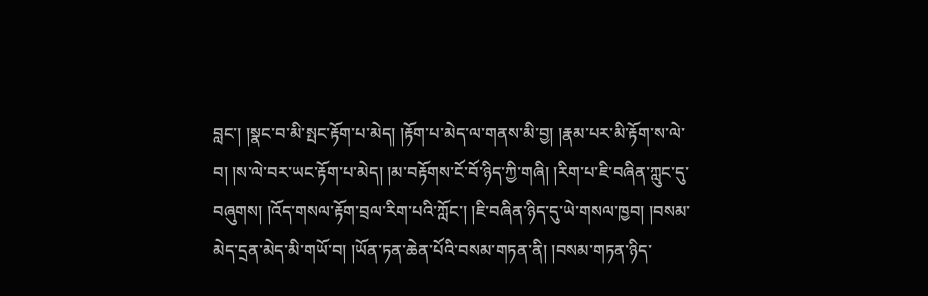བླང་། །སྣང་བ་མི་སྤང་རྟོག་པ་མེད། །རྟོག་པ་མེད་ལ་གནས་མི་བྱ། །རྣམ་པར་མི་རྟོག་ས་ལེ་བ། །ས་ལེ་བར་ཡང་རྟོག་པ་མེད། །མ་བརྟོགས་ངོ་བོ་ཉིད་ཀྱི་གཞི། །རིག་པ་ཇི་བཞིན་ཀླུང་དུ་བཞུགས། །འོད་གསལ་རྟོག་བྲལ་རིག་པའི་ཀློང་། །ཇི་བཞིན་ཉིད་དུ་ཡེ་གསལ་ཁྱབ། །བསམ་མེད་དྲན་མེད་མི་གཡོ་བ། །ཡོན་ཏན་ཆེན་པོའི་བསམ་གཏན་ནི། །བསམ་གཏན་ཉིད་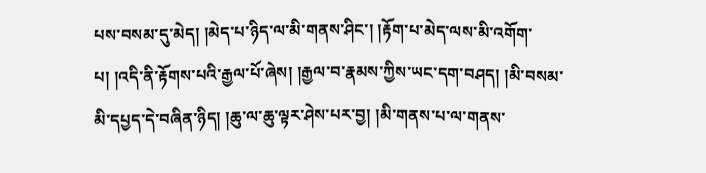པས་བསམ་དུ་མེད། །མེད་པ་ཉིད་ལ་མི་གནས་ཤིང་། །རྟོག་པ་མེད་ལས་མི་འགོག་པ། །འདི་ནི་རྟོགས་པའི་རྒྱལ་པོ་ཞེས། །རྒྱལ་བ་རྣམས་ཀྱིས་ཡང་དག་བཤད། །མི་བསམ་མི་དཔྱད་དེ་བཞིན་ཉིད། །ཆུ་ལ་ཆུ་ལྟར་ཤེས་པར་བྱ། །མི་གནས་པ་ལ་གནས་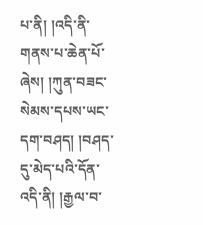པ་ནི། །འདི་ནི་གནས་པ་ཆེན་པོ་ཞེས། །ཀུན་བཟང་སེམས་དཔས་ཡང་དག་བཤད། །བཤད་དུ་མེད་པའི་དོན་འདི་ནི། །རྒྱལ་བ་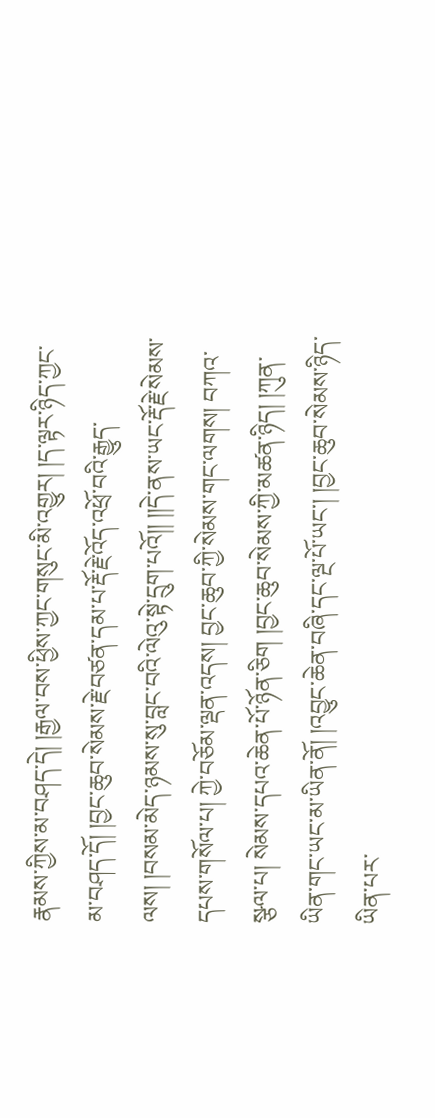རྣམས་ཀྱིས་མ་བཤད་དེ། །རྒྱལ་བས་ཕྱིས་ཀྱང་གསུང་མི་འགྱུར། །ད་ལྟར་ཉིད་ཀྱང་མ་བཤད་དོ། །བྱང་ཆུབ་སེམས་རྗེ་བཙན་དམ་པ་རྡོ་རྗེ་འོད་འཕྲོ་བའི་རྒྱུད་ལས། །བསམ་མེད་ཉམས་སུ་བླང་བའི་ལེའུ་སྟེ་དྲུག་པའོ།། །།དེ་ནས་ཡང་རྡོ་རྗེ་སེམས་དཔས་གསོལ་པ། ཀྱེ་བཅོམ་ལྡན་འདས། བྱང་ཆུབ་ཀྱི་སེམས་གང་ལགས། བཀའ་སྩལ་པ། སེམས་དཔའ་ཆེན་པོ་ཉོན་ཅིག །བྱང་ཆུབ་སེམས་ཀྱི་མཚན་ཉིད། །ཀུན་ཡིན་གང་ཡང་མ་ཡིན་ནོ། །འབྱུང་ཆེན་བཞི་དང་ལྔ་པོ་ཡང་། །བྱང་ཆུབ་སེམས་ཉིད་ཡིན་པར་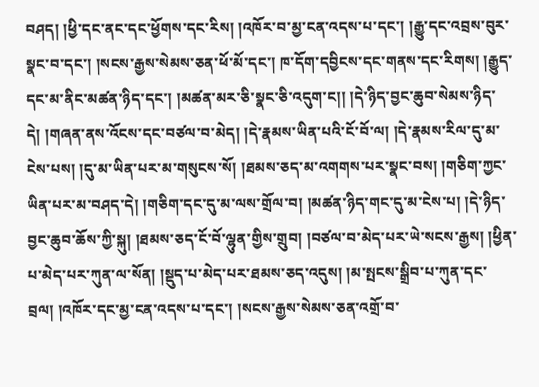བཤད། །ཕྱི་དང་ནང་དང་ཕྱོགས་དང་རིས། །འཁོར་བ་མྱ་ངན་འདས་པ་དང་། །རྒྱུ་དང་འབྲས་བུར་སྣང་བ་དང་། །སངས་རྒྱས་སེམས་ཅན་ཕོ་མོ་དང་། ཁ་དོག་དབྱིངས་དང་གནས་དང་རིགས། །རྒྱུད་དང་མ་ནིང་མཚན་ཉིད་དང་། །མཚན་མར་ཅི་སྣང་ཅི་འདུག་ང།། །དེ་ཉིད་བྱང་ཆུབ་སེམས་ཉིད་དེ། །གཞན་ནས་འོངས་དང་བཙལ་བ་མེད། །དེ་རྣམས་ཡིན་པའི་ངོ་བོ་ལ། །དེ་རྣམས་རིལ་དུ་མ་ངེས་པས། །དུ་མ་ཡིན་པར་མ་གསུངས་སོ། །ཐམས་ཅད་མ་འགགས་པར་སྣང་བས། །གཅིག་ཀྱང་ཡིན་པར་མ་བཤད་དེ། །གཅིག་དང་དུ་མ་ལས་གྲོལ་བ། །མཚན་ཉིད་གང་དུ་མ་ངེས་པ། །དེ་ཉིད་བྱང་ཆུབ་ཆོས་ཀྱི་སྐུ། །ཐམས་ཅད་ངོ་བོ་ལྷུན་གྱིས་གྲུབ། །བཙལ་བ་མེད་པར་ཡེ་སངས་རྒྱས། །ཕྱིན་པ་མེད་པར་ཀུན་ལ་སོན། །སྡུད་པ་མེད་པར་ཐམས་ཅད་འདུས། །མ་སྤངས་སྒྲིབ་པ་ཀུན་དང་བྲལ། །འཁོར་དང་མྱ་ངན་འདས་པ་དང་། །སངས་རྒྱས་སེམས་ཅན་འགྲོ་བ་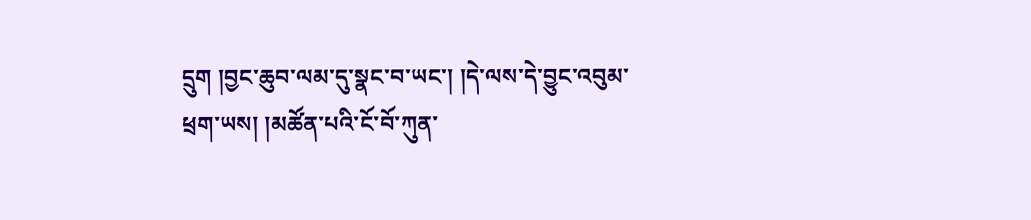དྲུག །བྱང་ཆུབ་ལམ་དུ་སྣང་བ་ཡང་། །དེ་ལས་དེ་བྱུང་འབུམ་ཕྲག་ཡས། །མཚོན་པའི་ངོ་བོ་ཀུན་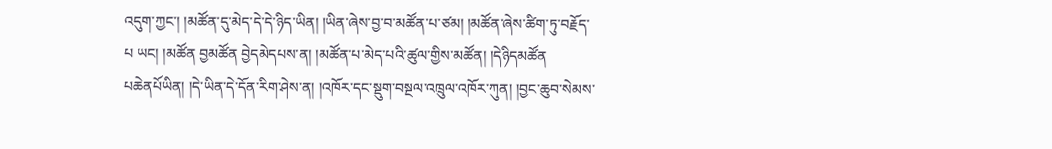འདུག་ཀྱང་། །མཚོན་དུ་མེད་དེ་དེ་ཉིད་ཡིན། །ཡིན་ཞེས་བྱ་བ་མཚོན་པ་ཙམ། །མཚོན་ཞེས་ཚིག་ཏུ་བརྗོད་པ ཡང། །མཚོན བྱམཚོན བྱེདམེདཔས་ན། །མཚོན་པ་མེད་པའི་ཚུལ་གྱིས་མཚོན། །དེཉིདམཚོན པཆེནཔོཡིན། །དེ་ཡིན་དེ་དོན་རིག་ཤེས་ན། །འཁོར་དང་སྡུག་བསྔལ་འཁྲུལ་འཁོར་ཀུན། །བྱང་ཆུབ་སེམས་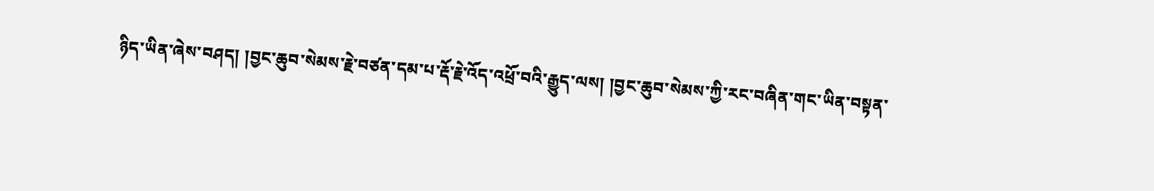ཉིད་ཡིན་ཞེས་བཤད། །བྱང་ཆུབ་སེམས་རྗེ་བཙན་དམ་པ་རྡོ་རྗེ་འོད་འཕྲོ་བའི་རྒྱུད་ལས། །བྱང་ཆུབ་སེམས་ཀྱི་རང་བཞིན་གང་ཡིན་བསྟན་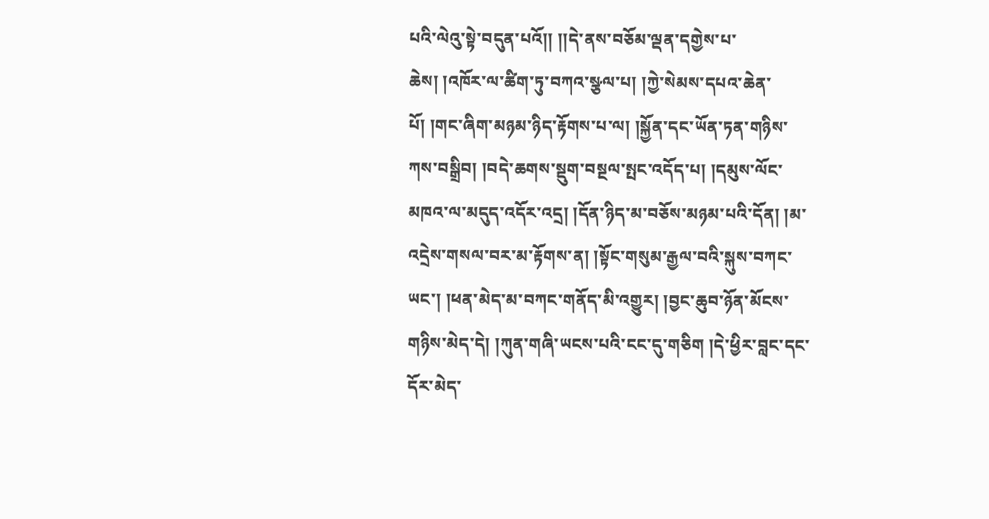པའི་ལེའུ་སྟེ་བདུན་པའོ།། །།དེ་ནས་བཅོམ་ལྡན་དགྱེས་པ་ཆེས། །འཁོར་ལ་ཚིག་ཏུ་བཀའ་སྩལ་པ། །ཀྱེ་སེམས་དཔའ་ཆེན་པོ། །གང་ཞིག་མཉམ་ཉིད་རྟོགས་པ་ལ། །སྐྱོན་དང་ཡོན་ཏན་གཉིས་ཀས་བསྒྲིབ། །བདེ་ཆགས་སྡུག་བསྔལ་སྤང་འདོད་པ། །དམུས་ལོང་མཁའ་ལ་མདུད་འདོར་འདྲ། །དོན་ཉིད་མ་བཅོས་མཉམ་པའི་དོན། །མ་འདྲེས་གསལ་བར་མ་རྟོགས་ན། །སྟོང་གསུམ་རྒྱལ་བའི་སྐུས་བཀང་ཡང་། །ཕན་མེད་མ་བཀང་གནོད་མི་འགྱུར། །བྱང་ཆུབ་ཉོན་མོངས་གཉིས་མེད་དེ། །ཀུན་གཞི་ཡངས་པའི་ངང་དུ་གཅིག །དེ་ཕྱིར་བླང་དང་དོར་མེད་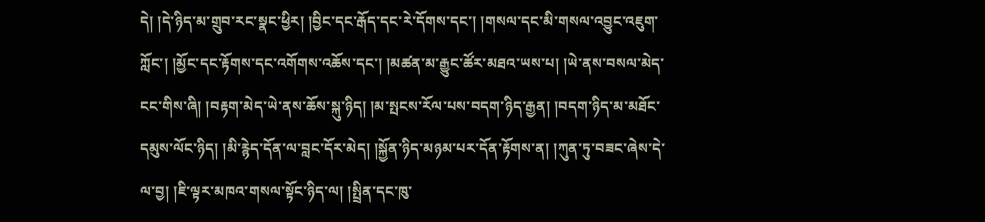དེ། །དེ་ཉིད་མ་གྲུབ་རང་སྣང་ཕྱིར། །བྱིང་དང་རྒོད་དང་རེ་དོགས་དང་། །གསལ་དང་མི་གསལ་འབྱུང་འཇུག་ཀློང་། །མྱོང་དང་རྟོགས་དང་འགོགས་འཆོས་དང་། །མཚན་མ་རྒྱུང་ཚོར་མཐའ་ཡས་པ། །ཡེ་ནས་བསལ་མེད་ངང་གིས་ཞི། །བརྟག་མེད་ཡེ་ནས་ཆོས་སྐུ་ཉིད། །མ་སྤངས་རོལ་པས་བདག་ཉིད་རྒྱན། །བདག་ཉིད་མ་མཐོང་དམུས་ལོང་ཉིད། །མི་རྙེད་དོན་ལ་བླང་དོར་མེད། །སྐྱོན་ཉིད་མཉམ་པར་དོན་རྟོགས་ན། །ཀུན་ཏུ་བཟང་ཞེས་དེ་ལ་བྱ། །ཇི་ལྟར་མཁའ་གསལ་སྟོང་ཉིད་ལ། །སྤྲིན་དང་ཁུ་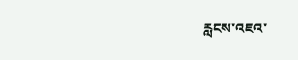རླངས་འཇའ་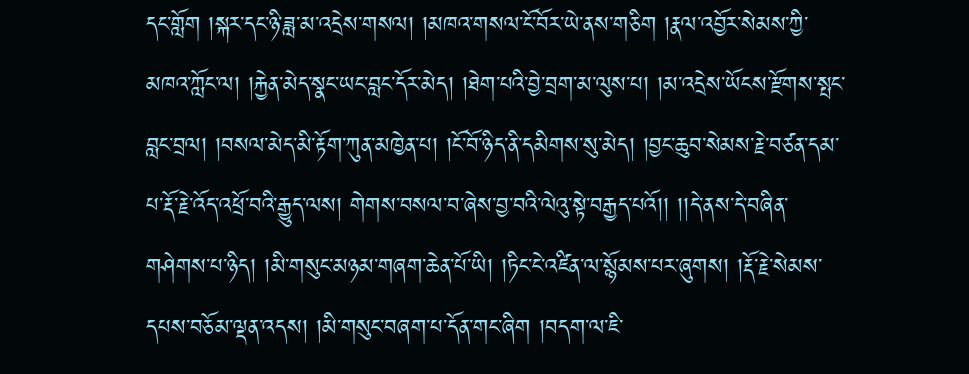དང་གློག །སྐར་དང་ཉི་ཟླ་མ་འདྲེས་གསལ། །མཁའ་གསལ་ངོ་བོར་ཡེ་ནས་གཅིག །རྣལ་འབྱོར་སེམས་ཀྱི་མཁའ་ཀློང་ལ། །རྐྱེན་མེད་སྣང་ཡང་བླང་དོར་མེད། །ཐེག་པའི་བྱེ་བྲག་མ་ལུས་པ། །མ་འདྲེས་ཡོངས་རྫོགས་སྤང་བླང་བྲལ། །བསལ་མེད་མི་རྟོག་ཀུན་མཁྱེན་པ། །ངོ་བོ་ཉིད་ནི་དམིགས་སུ་མེད། །བྱང་ཆུབ་སེམས་རྗེ་བཙན་དམ་པ་རྡོ་རྗེ་འོད་འཕྲོ་བའི་རྒྱུད་ལས། གེགས་བསལ་བ་ཞེས་བྱ་བའི་ལེའུ་སྟེ་བརྒྱད་པའོ།། །།དེ་ནས་དེ་བཞིན་གཤེགས་པ་ཉིད། །མི་གསུང་མཉམ་གཞག་ཆེན་པོ་ཡི། །ཏིང་ངེ་འཛིན་ལ་སྙོམས་པར་ཞུགས། །རྡོ་རྗེ་སེམས་དཔས་བཅོམ་ལྡན་འདས། །མི་གསུང་བཞག་པ་དོན་གང་ཞིག །བདག་ལ་ཇི་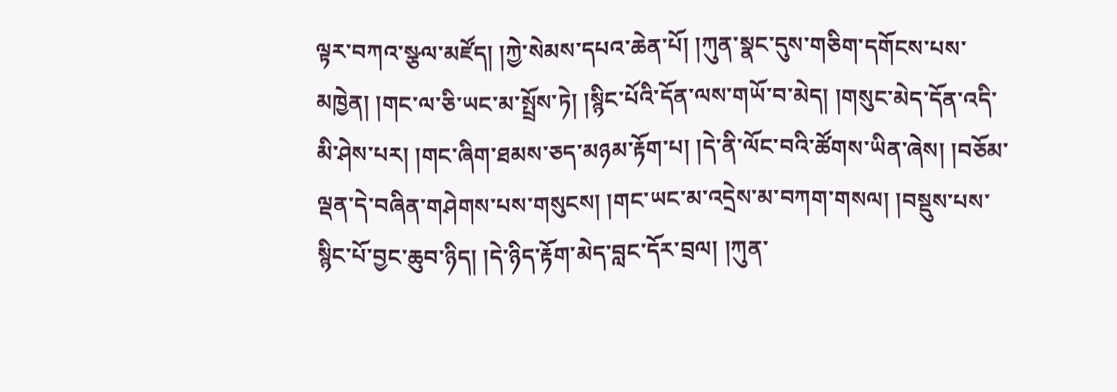ལྟར་བཀའ་སྩལ་མཛོད། །ཀྱེ་སེམས་དཔའ་ཆེན་པོ། །ཀུན་སྣང་དུས་གཅིག་དགོངས་པས་མཁྱེན། །གང་ལ་ཅི་ཡང་མ་སྤྲོས་ཏེ། །སྙིང་པོའི་དོན་ལས་གཡོ་བ་མེད། །གསུང་མེད་དོན་འདི་མི་ཤེས་པར། །གང་ཞིག་ཐམས་ཅད་མཉམ་རྟོག་པ། །དེ་ནི་ལོང་བའི་ཚོགས་ཡིན་ཞེས། །བཅོམ་ལྡན་དེ་བཞིན་གཤེགས་པས་གསུངས། །གང་ཡང་མ་འདྲེས་མ་བཀག་གསལ། །བསྡུས་པས་སྙིང་པོ་བྱང་ཆུབ་ཉིད། །དེ་ཉིད་རྟོག་མེད་བླང་དོར་བྲལ། །ཀུན་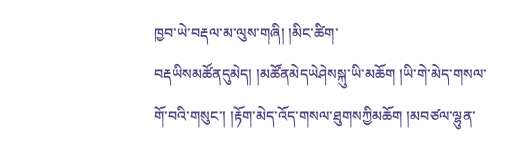ཁྱབ་ཡེ་བརྡལ་མ་ལུས་གཞི། །མིང་ཚིག་བརྡཡིསམཚོནདུམེད། །མཚོནམེདཡེཤེསསྐུ་ཡི་མཆོག །ཡི་གེ་མེད་གསལ་གོ་བའི་གསུང་། །རྟོག་མེད་འོད་གསལ་ཐུགསཀྱིམཆོག །མབཙལ་ལྷུན་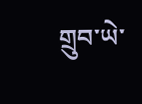གྲུབ་ཡེ་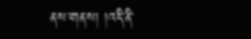ནས་གནས། །འདི་ནི་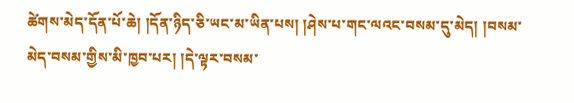ཚེགས་མེད་དོན་པོ་ཆེ། །དོན་ཉིད་ཅི་ཡང་མ་ཡིན་པས། །ཤེས་པ་གང་ལའང་བསམ་དུ་མེད། །བསམ་མེད་བསམ་གྱིས་མི་ཁྱབ་པར། །དེ་ལྟར་བསམ་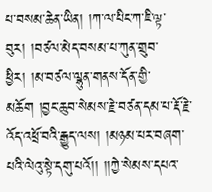པ་བསམ་ཆེན་ཡིན། །ཀ་ལ་པིང་ཀ་ཇི་ལྟ་བུར། །བཙལ་མེད་བསམ་པ་ཀུན་གྲུབ་ཕྱིར། །མ་བཙལ་ལྷུན་གནས་དོན་གྱི་མཆོག །བྱང་ཆུབ་སེམས་རྗེ་བཙན་དམ་པ་རྡོ་རྗེ་འོད་འཕྲོ་བའི་རྒྱུད་ལས། །མཉམ་པར་བཞག་པའི་ལེའུ་སྟེ་དགུ་པའོ།། །།ཀྱེ་སེམས་དཔའ་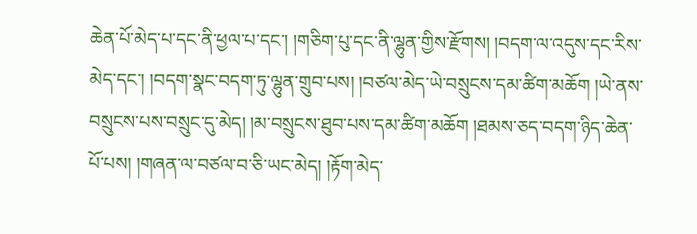ཆེན་པོ་མེད་པ་དང་ནི་ཕྱལ་པ་དང་། །གཅིག་པུ་དང་ནི་ལྷུན་གྱིས་རྫོགས། །བདག་ལ་འདུས་དང་རིས་མེད་དང་། །བདག་སྣང་བདག་ཏུ་ལྷུན་གྲུབ་པས། །བཙལ་མེད་ཡེ་བསྲུངས་དམ་ཚིག་མཆོག །ཡེ་ནས་བསྲུངས་པས་བསྲུང་དུ་མེད། །མ་བསྲུངས་ཐུབ་པས་དམ་ཚིག་མཆོག །ཐམས་ཅད་བདག་ཉིད་ཆེན་པོ་པས། །གཞན་ལ་བཙལ་བ་ཅི་ཡང་མེད། །རྟོག་མེད་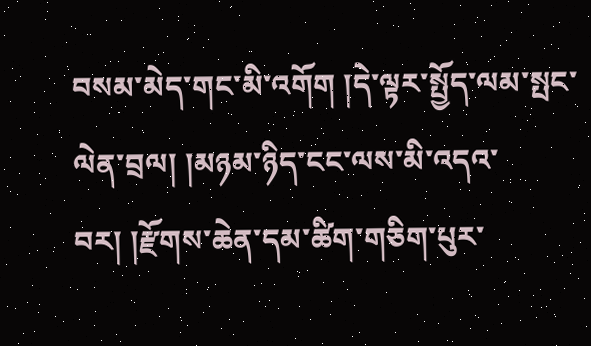བསམ་མེད་གང་མི་འགོག །དེ་ལྟར་སྤྱོད་ལམ་སྤང་ལེན་བྲལ། །མཉམ་ཉིད་ངང་ལས་མི་འདའ་བར། །རྫོགས་ཆེན་དམ་ཚིག་གཅིག་པུར་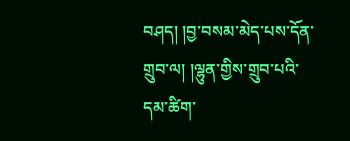བཤད། །བྱ་བསམ་མེད་པས་དོན་གྲུབ་ལ། །ལྷུན་གྱིས་གྲུབ་པའི་དམ་ཚིག་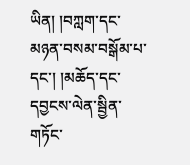ཡིན། །བཀླག་དང་མཉན་བསམ་བསྒོམ་པ་དང་། །མཆོད་དང་དབྱངས་ལེན་སྦྱིན་གཏོང་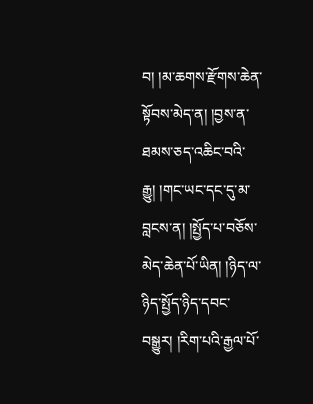བ། །མ་ཆགས་རྫོགས་ཆེན་སྟོབས་མེད་ན། །བྱས་ན་ཐམས་ཅད་འཆིང་བའི་རྒྱུ། །གང་ཡང་དང་དུ་མ་བླངས་ན། །སྤྱོད་པ་བཅོས་མེད་ཆེན་པོ་ཡིན། །ཉིད་ལ་ཉིད་སྤྱོད་ཉིད་དབང་བསྒྱུར། །རིག་པའི་རྒྱལ་པོ་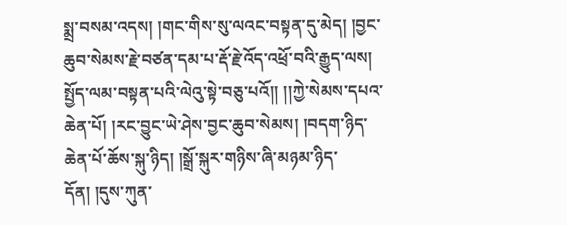སྨྲ་བསམ་འདས། །གང་གིས་སུ་ལའང་བསྟན་དུ་མེད། །བྱང་ཆུབ་སེམས་རྗེ་བཙན་དམ་པ་རྡོ་རྗེ་འོད་འཕྲོ་བའི་རྒྱུད་ལས། སྤྱོད་ལམ་བསྟན་པའི་ལེའུ་སྟེ་བཅུ་པའོ།། །།ཀྱེ་སེམས་དཔའ་ཆེན་པོ། །རང་བྱུང་ཡེ་ཤེས་བྱང་ཆུབ་སེམས། །བདག་ཉིད་ཆེན་པོ་ཆོས་སྐུ་ཉིད། །སྒྲོ་སྐུར་གཉིས་ཞི་མཉམ་ཉིད་དོན། །དུས་ཀུན་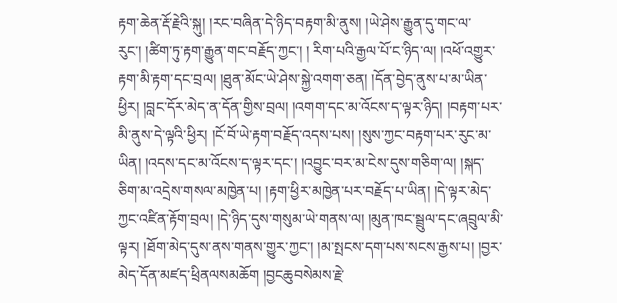རྟག་ཆེན་རྡོ་རྗེའི་སྐུ། །རང་བཞིན་དེ་ཉིད་བརྟག་མི་ནུས། །ཡེ་ཤེས་རྒྱུན་དུ་གང་ལ་རུང་། །ཚིག་ཏུ་རྟག་རྒྱུན་གང་བརྗོད་ཀྱང་། ། རིག་པའི་རྒྱལ་པོ་ང་ཉིད་ལ། །འཕོ་འགྱུར་རྟག་མི་རྟག་དང་བྲལ། །ཐུན་མོང་ཡེ་ཤེས་སྐྱེ་འགག་ཅན། །དོན་བྱེད་ནུས་པ་མ་ཡིན་ཕྱིར། །བླང་དོར་མེད་ན་དོན་གྱིས་བྲལ། །འགག་དང་མ་འོངས་ད་ལྟར་ཉིད། །བརྟག་པར་མི་ནུས་དེ་ལྟའི་ཕྱིར། །ངོ་བོ་ཡེ་རྟག་བརྗོད་འདས་པས། །སུས་ཀྱང་བརྟག་པར་རུང་མ་ཡིན། །འདས་དང་མ་འོངས་ད་ལྟར་དང་། །འབྱུང་བར་མ་ངེས་དུས་གཅིག་ལ། །སྐད་ཅིག་མ་འདྲེས་གསལ་མཁྱེན་པ། །རྟག་ཕྱིར་མཁྱེན་པར་བརྗོད་པ་ཡིན། །དེ་ལྟར་མེད་ཀྱང་འཛིན་རྟོག་བྲལ། །དེ་ཉིད་དུས་གསུམ་ཡེ་གནས་ལ། །མུན་ཁང་སྦྲུལ་དང་ཞབྲུལ་མི་ལྟར། །ཐོག་མེད་དུས་ནས་གནས་གྱུར་ཀྱང་། །མ་སྤངས་དག་པས་སངས་རྒྱས་པ། །བྱར་མེད་དོན་མཛད་ཕྲིནལསམཆོག །བྱངཆུབསེམས་རྗེ་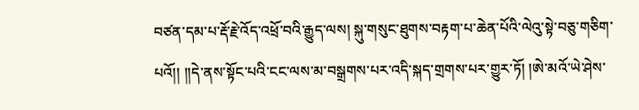བཙན་དམ་པ་རྡོ་རྗེ་འོད་འཕྲོ་བའི་རྒྱུད་ལས། སྐུ་གསུང་ཐུགས་བརྟག་པ་ཆེན་པོའི་ལེའུ་སྟེ་བཅུ་གཅིག་པའོ།། །།དེ་ནས་སྟོང་པའི་ངང་ལས་མ་བསྒྲགས་པར་འདི་སྐད་གྲགས་པར་གྱུར་ཏོ། །ཨེ་མའོ་ཡེ་ཤེས་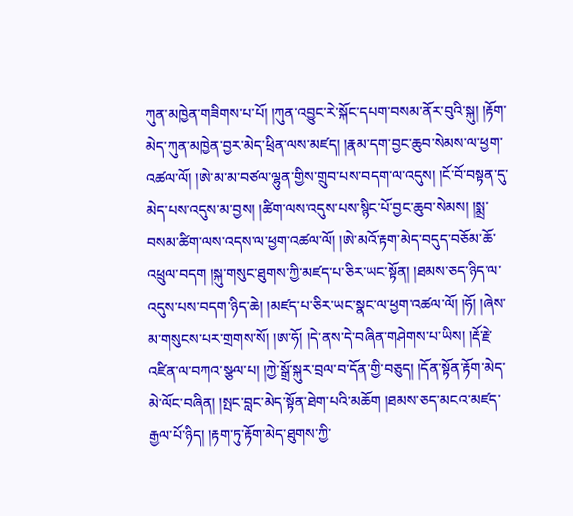ཀུན་མཁྱེན་གཟིགས་པ་པོ། །ཀུན་འབྱུང་རེ་སྐོང་དཔག་བསམ་ནོར་བུའི་སྐུ། །རྟོག་མེད་ཀུན་མཁྱེན་བྱར་མེད་ཕྲིན་ལས་མཛད། །རྣམ་དག་བྱང་ཆུབ་སེམས་ལ་ཕྱག་འཚལ་ལོ། །ཨེ་མ་མ་བཙལ་ལྷུན་གྱིས་གྲུབ་པས་བདག་ལ་འདུས། །ངོ་བོ་བསྟན་དུ་མེད་པས་འདུས་མ་བྱས། །ཚིག་ལས་འདུས་པས་སྙིང་པོ་བྱང་ཆུབ་སེམས། །སྨྲ་བསམ་ཚིག་ལས་འདས་ལ་ཕྱག་འཚལ་ལོ། །ཨེ་མའོ་རྟག་མེད་བདུད་བཅོམ་ཆོ་འཕྲུལ་བདག །སྐུ་གསུང་ཐུགས་ཀྱི་མཛད་པ་ཅིར་ཡང་སྟོན། །ཐམས་ཅད་ཉིད་ལ་འདུས་པས་བདག་ཉིད་ཆེ། །མཛད་པ་ཅིར་ཡང་སྣང་ལ་ཕྱག་འཚལ་ལོ། །ཧོ། །ཞེས་མ་གསུངས་པར་གྲགས་སོ། །ཨ་ཧོ། །དེ་ནས་དེ་བཞིན་གཤེགས་པ་ཡིས། །རྡོ་རྗེ་འཛིན་ལ་བཀའ་སྩལ་པ། །ཀྱེ་སྒྲོ་སྐུར་བྲལ་བ་དོན་གྱི་བཅུད། །དོན་སྟོན་རྟོག་མེད་མེ་ལོང་བཞིན། །སྤང་བླང་མེད་སྟོན་ཐེག་པའི་མཆོག །ཐམས་ཅད་མངའ་མཛད་རྒྱལ་པོ་ཉིད། །རྟག་ཏུ་རྟོག་མེད་ཐུགས་ཀྱི་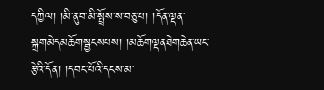དཀྱིལ། །མི་ནུབ་མི་སྤྲོས་ས་བཅུ་པ། །དོན་ལྡན་སྐྲགམེདམཆོགསྦྱངསཔས། །མཆོགལྡནཐེགཆེན་ཡང་རྩེའི་དོན། །དབང་པོའི་དངས་མ་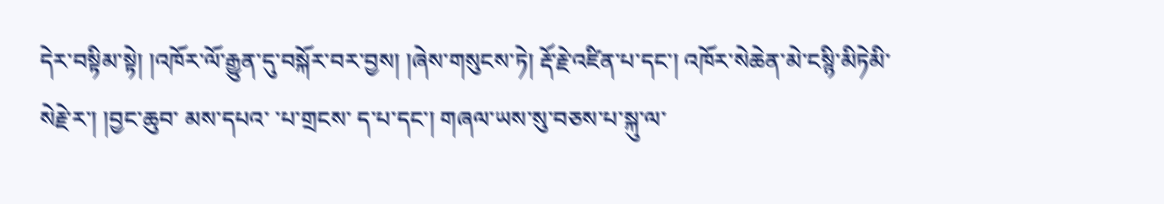དེར་བསྟིམ་སྟེ། །འཁོར་ལོ་རྒྱུན་དུ་བསྐོར་བར་བྱས། །ཞེས་གསུངས་ཏེ། རྡོ་རྗེ་འཛིན་པ་དང་། འཁོར་སེཆེན་མེ་ངསྙི་མིཏེམི་སེརྗེ་ར་། །བྱང་ཆུབ་ མས་དཔའ་ ་པ་གྲངས་ ད་པ་དང་། གཞལ་ཡས་སུ་བཅས་པ་སྐུ་ལ་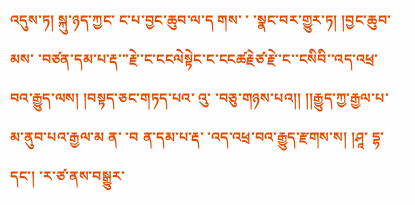འདུས་ཏ། སྐུ་ཉད་ཀྱང་ ང་པ་བྱང་ཆུབ་ལ་ད གས་ ་ ་སྣང་བར་གྱུར་ཏ། །བྱང་ཆུབ་ མས་ ་བཙན་དམ་པ་རྡ་་་རྗེ་་ང་ངངལེསྟེང་ང་ངངཚརྗེཙ་རྗེ་་ང་་ངསིབི་་འད་འཕྲ་བའ་རྒྱུད་ལས། །བསྟད་ཅང་གཏད་པའ་ འུ་ ་བཅུ་གཉས་པའ།། །།རྒྱུད་ཀྱ་རྒྱལ་པ་མ་ནུབ་པའ་རྒྱལ་མ ན་ ་བ ན་དམ་པ་རྡ་ ་འད་འཕྲ་བའ་རྒྱུད་རྫགས་ས། །ཤཱ་ དྷ་དང་། ་ར་ཙ་ནས་བསྒྱུར་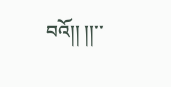བའོ།། །།་་